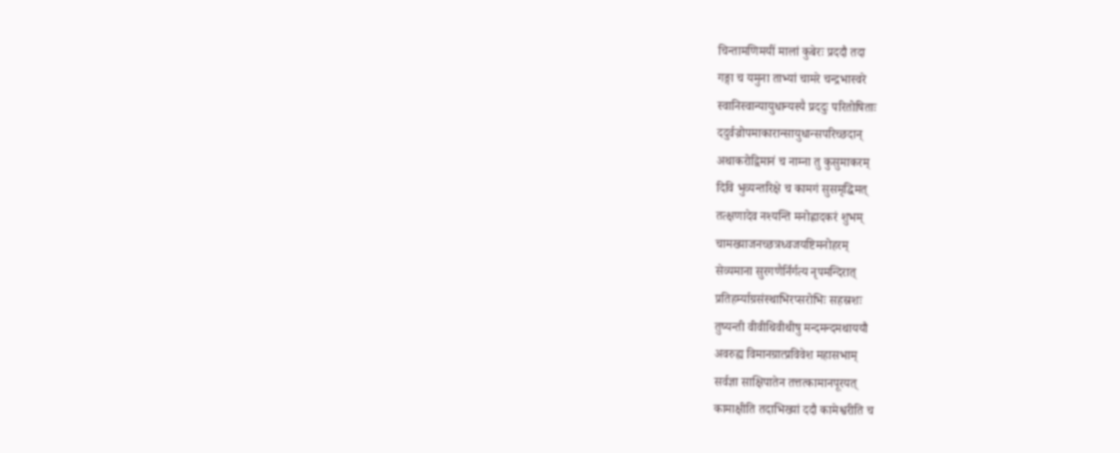चिन्तामणिमयीं मालां कुबेरः प्रददौ तदा
गङ्गा च यमुना ताभ्यां चामरे चन्द्रभास्वरे
स्वानिस्वान्यायुधान्यस्यै प्रददुः परितोषिताः
ददुर्वज्रोपमाकारान्सायुधान्सपरिच्छदान्
अथाकरोद्विमानं च नाम्ना तु कुसुमाकरम्
दिवि भुव्यन्तरिक्षे च कामगं सुसमृद्धिमत्
तत्क्षणादेव नश्यन्ति मनोह्लादकरं शुभम्
चामख्याजनच्छत्रध्वजयष्टिमनोहरम्
सेव्यमाना सुरगणैर्निर्गत्य नृपमन्दिरात्
प्रतिहर्म्याग्रसंस्थाभिरप्सरोभिः सहस्रशः
तुष्यन्ती वीवीथिवीथीषु मन्दमन्दमथाययौ
अवरुह्य विमानग्रात्प्रविवेश महासभाम्
सर्वज्ञा साक्षिपातेन तत्तत्कामानपूरयत्
कामाक्षीति तदाभिख्यां ददौ कामेश्वरीति च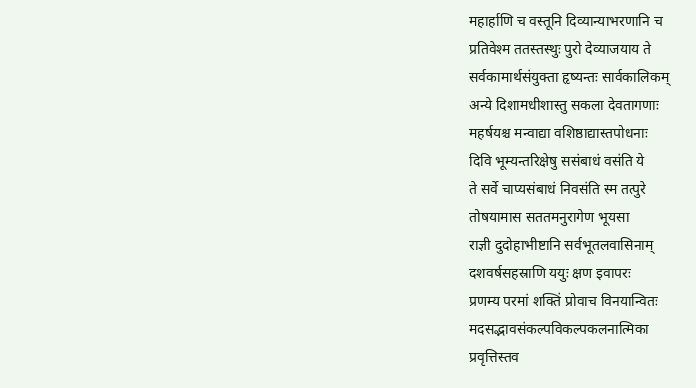महार्हाणि च वस्तूनि दिव्यान्याभरणानि च
प्रतिवेश्म ततस्तस्थुः पुरो देव्याजयाय ते
सर्वकामार्थसंयुक्ता हृष्यन्तः सार्वकालिकम्
अन्ये दिशामधीशास्तु सकला देवतागणाः
महर्षयश्च मन्वाद्या वशिष्ठाद्यास्तपोधनाः
दिवि भूम्यन्तरिक्षेषु ससंबाधं वसंति ये
ते सर्वे चाप्यसंबाधं निवसंति स्म तत्पुरे
तोषयामास सततमनुरागेण भूयसा
राज्ञी दुदोहाभीष्टानि सर्वभूतलवासिनाम्
दशवर्षसहस्राणि ययुः क्षण इवापरः
प्रणम्य परमां शक्तिं प्रोवाच विनयान्वितः
मदसद्भावसंकल्पविकल्पकलनात्मिका
प्रवृत्तिस्तव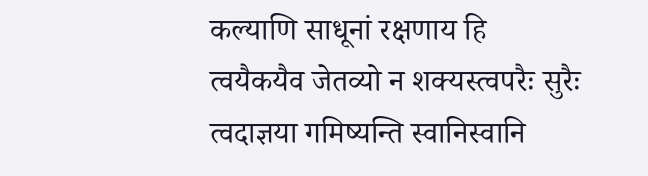कल्याणि साधूनां रक्षणाय हि
त्वयैकयैव जेतव्यो न शक्यस्त्वपरैः सुरैः
त्वदाज्ञया गमिष्यन्ति स्वानिस्वानि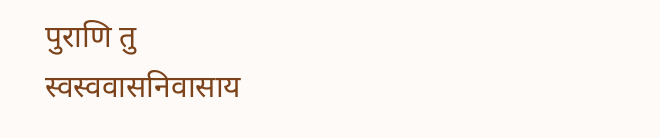पुराणि तु
स्वस्ववासनिवासाय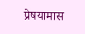प्रेषयामास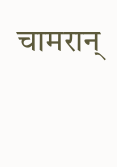चामरान्